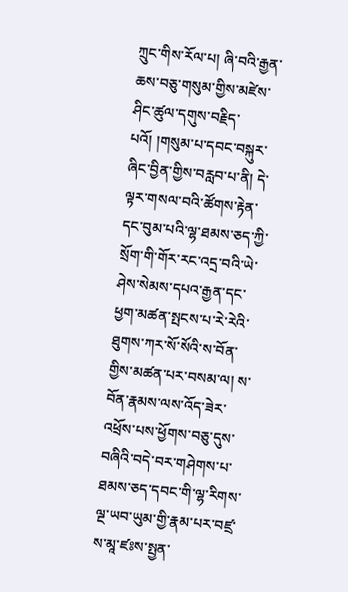ཀྲུང་གིས་རོལ་པ། ཞི་བའི་རྒྱན་ཆས་བཅུ་གསུམ་གྱིས་མཛེས་ཤིང་ཚུལ་དགུས་བརྗིད་པའོ། །གསུམ་པ་དབང་བསྐུར་ཞིང་བྱིན་གྱིས་བརླབ་པ་ནི། དེ་ལྟར་གསལ་བའི་ཚོགས་རྟེན་དང་བུམ་པའི་ལྷ་ཐམས་ཅད་ཀྱི་སྲོག་གི་གོར་རང་འདྲ་བའི་ཡེ་ཤེས་སེམས་དཔའ་རྒྱན་དང་ཕྱག་མཚན་སྤངས་པ་རེ་རེའི་ཐུགས་ཀར་སོ་སོའི་ས་བོན་གྱིས་མཚན་པར་བསམ་ལ། ས་བོན་རྣམས་ལས་འོད་ཟེར་འཕྲོས་པས་ཕྱོགས་བཅུ་དུས་བཞིའི་བདེ་བར་གཤེགས་པ་ཐམས་ཅད་དབང་གི་ལྷ་རིགས་ལྔ་ཡབ་ཡུམ་གྱི་རྣམ་པར་བཛྲ་ས་མཱ་ཛཿས་སྤྱན་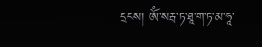དྲངས། ༀ་སརྦ་ཏ་ཐཱ་ག་ཏ་མ་ཧཱ་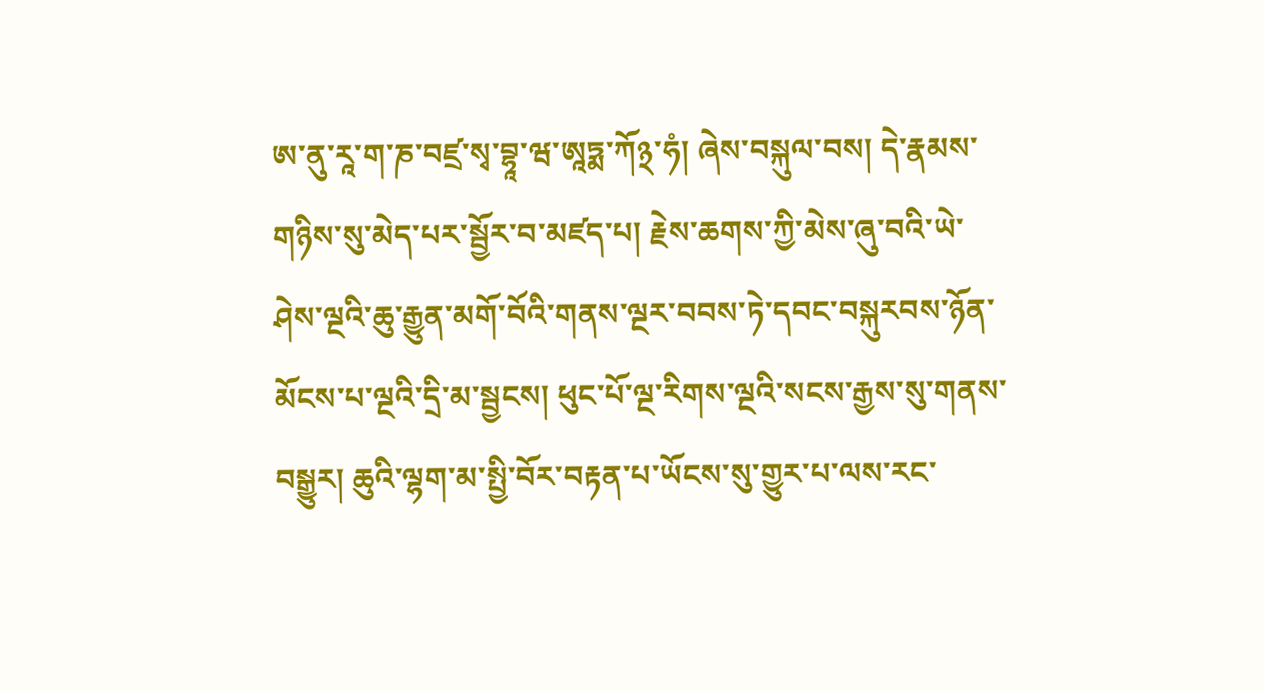ཨ་ནུ་རཱ་ག་ཎ་བཛྲ་སྭ་བྷཱ་ཝ་ཨཱཏྨ་ཀོ྅་ཧཾ། ཞེས་བསྐུལ་བས། དེ་རྣམས་གཉིས་སུ་མེད་པར་སྦྱོར་བ་མཛད་པ། རྗེས་ཆགས་ཀྱི་མེས་ཞུ་བའི་ཡེ་ཤེས་ལྔའི་ཆུ་རྒྱུན་མགོ་བོའི་གནས་ལྔར་བབས་ཏེ་དབང་བསྐུརབས་ཉོན་མོངས་པ་ལྔའི་དྲི་མ་སྦྱངས། ཕུང་པོ་ལྔ་རིགས་ལྔའི་སངས་རྒྱས་སུ་གནས་བསྒྱུར། ཆུའི་ལྷག་མ་སྤྱི་བོར་བརྟན་པ་ཡོངས་སུ་གྱུར་པ་ལས་རང་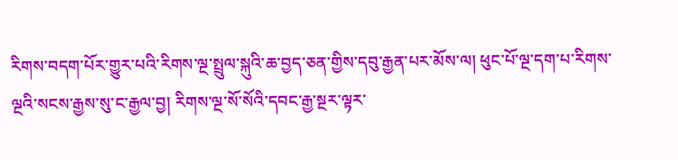རིགས་བདག་པོར་གྱུར་པའི་རིགས་ལྔ་སྤྲུལ་སྐུའི་ཆ་བྱད་ཅན་གྱིས་དབུ་རྒྱན་པར་མོས་ལ། ཕུང་པོ་ལྔ་དག་པ་རིགས་ལྔའི་སངས་རྒྱས་སུ་ང་རྒྱལ་བྱ། རིགས་ལྔ་སོ་སོའི་དབང་རྒྱ་སྔར་ལྟར་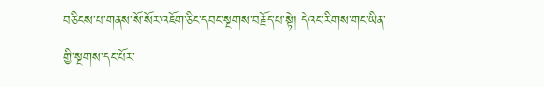བཅིངས་པ་གནས་སོ་སོར་འཇོག་ཅིང་དབང་སྔགས་བརྗོད་པ་སྟེ། དེའང་རིགས་གང་ཡིན་གྱི་སྔགས་དང་པོར་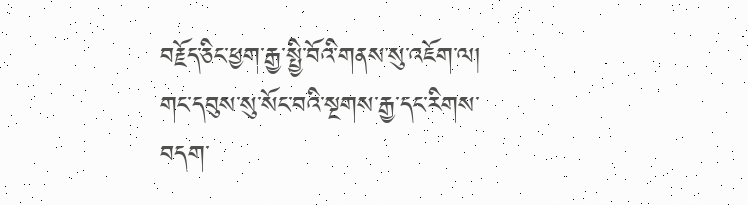བརྗོད་ཅིང་ཕྱག་རྒྱ་སྤྱི་བོའི་གནས་སུ་འཇོག་ལ། གང་དབུས་སུ་སོང་བའི་སྔགས་རྒྱ་དང་རིགས་བདག་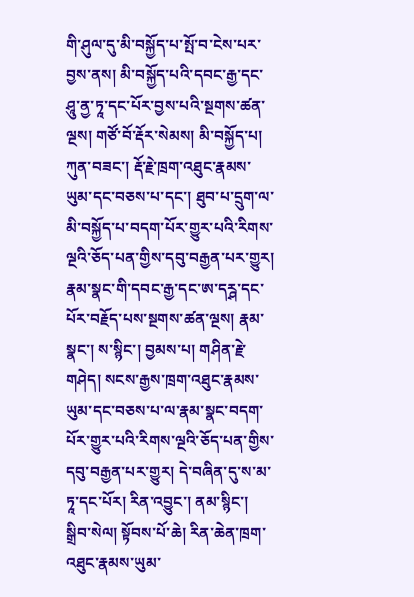གི་ཤུལ་དུ་མི་བསྐྱོད་པ་སྤོ་བ་ངེས་པར་བྱས་ནས། མི་བསྐྱོད་པའི་དབང་རྒྱ་དང་ཤཱུ་ནྱ་ཏཱ་དང་པོར་བྱས་པའི་སྔགས་ཚན་ལྔས། གཙོ་བོ་རྡོར་སེམས། མི་བསྐྱོད་པ། ཀུན་བཟང་། རྡོ་རྗེ་ཁྲག་འཐུང་རྣམས་ཡུམ་དང་བཅས་པ་དང་། ཐུབ་པ་དྲུག་ལ་མི་བསྐྱོད་པ་བདག་པོར་གྱུར་པའི་རིགས་ལྔའི་ཅོད་པན་གྱིས་དབུ་བརྒྱན་པར་གྱུར། རྣམ་སྣང་གི་དབང་རྒྱ་དང་ཨ་དཪྴ་དང་པོར་བརྗོད་པས་སྔགས་ཚན་ལྔས། རྣམ་སྣང་། ས་སྙིང་། བྱམས་པ། གཤིན་རྗེ་གཤེད། སངས་རྒྱས་ཁྲག་འཐུང་རྣམས་ཡུམ་དང་བཅས་པ་ལ་རྣམ་སྣང་བདག་པོར་གྱུར་པའི་རིགས་ལྔའི་ཅོད་པན་གྱིས་དབུ་བརྒྱན་པར་གྱུར། དེ་བཞིན་དུ་ས་མ་ཏཱ་དང་པོར། རིན་འབྱུང་། ནམ་སྙིང་། སྒྲིབ་སེལ། སྟོབས་པོ་ཆེ། རིན་ཆེན་ཁྲག་འཐུང་རྣམས་ཡུམ་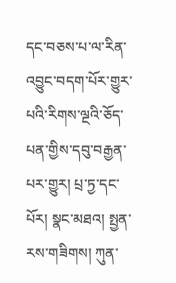དང་བཅས་པ་ལ་རིན་འབྱུང་བདག་པོར་གྱུར་པའི་རིགས་ལྔའི་ཅོད་པན་གྱིས་དབུ་བརྒྱན་པར་གྱུར། པྲ་ཏྱ་དང་པོར། སྣང་མཐའ། སྤྱན་རས་གཟིགས། ཀུན་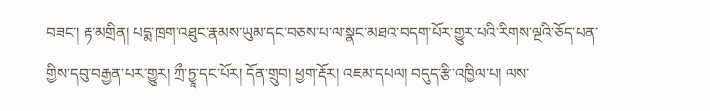བཟང་། རྟ་མགྲིན། པདྨ་ཁྲག་འཐུང་རྣམས་ཡུམ་དང་བཅས་པ་ལ་སྣང་མཐའ་བདག་པོར་གྱུར་པའི་རིགས་ལྔའི་ཅོད་པན་གྱིས་དབུ་བརྒྱན་པར་གྱུར། ཀྲྀ་ཏྱཱ་དང་པོར། དོན་གྲུབ། ཕྱག་རྡོར། འཇམ་དཔལ། བདུད་རྩི་འཁྱིལ་པ། ལས་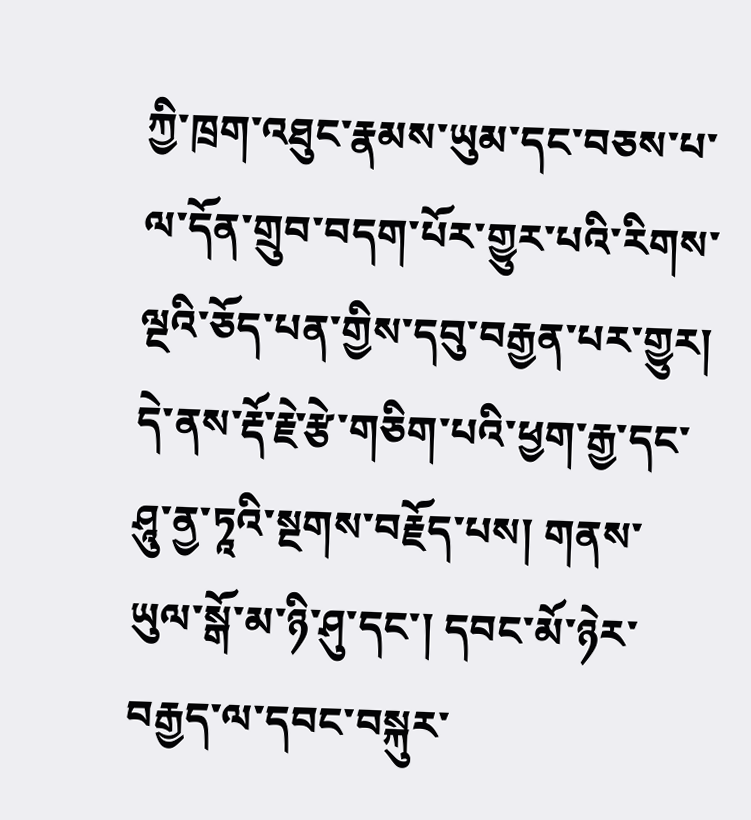ཀྱི་ཁྲག་འཐུང་རྣམས་ཡུམ་དང་བཅས་པ་ལ་དོན་གྲུབ་བདག་པོར་གྱུར་པའི་རིགས་ལྔའི་ཅོད་པན་གྱིས་དབུ་བརྒྱན་པར་གྱུར། དེ་ནས་རྡོ་རྗེ་རྩེ་གཅིག་པའི་ཕྱག་རྒྱ་དང་ཤཱུ་ནྱ་ཏཱའི་སྔགས་བརྗོད་པས། གནས་ཡུལ་སྒོ་མ་ཉི་ཤུ་དང་། དབང་མོ་ཉེར་བརྒྱད་ལ་དབང་བསྐུར་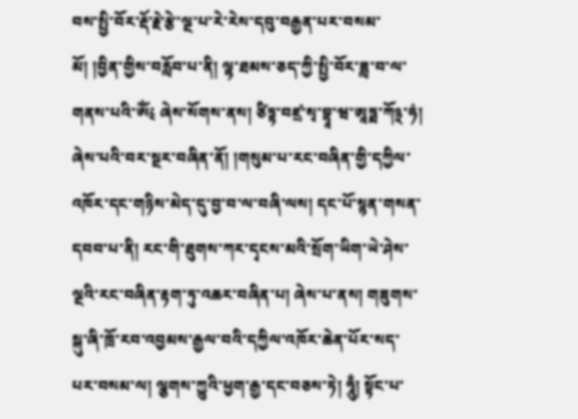བས་སྤྱི་བོར་རྡོ་རྗེ་རྩེ་ལྔ་པ་རེ་རེས་དབུ་བརྒྱན་པར་བསམ་མོ། །བྱིན་གྱིས་བརློབ་པ་ནི། ལྷ་ཐམས་ཅད་ཀྱི་སྤྱི་བོར་ཟླ་བ་ལ་གནས་པའི་ༀ༴ ཞེས་སོགས་ནས། ཙིཏྟ་བཛྲ་སྭ་བྷཱ་ཝ་ཨཱཏྨ་ཀོ྅་ཧཾ། ཞེས་པའི་བར་སྔར་བཞིན་ནོ། །གསུམ་པ་རང་བཞིན་གྱི་དཀྱིལ་འཁོར་དང་གཉིས་མེད་དུ་བྱ་བ་ལ་བཞི་ལས། དང་པོ་སྙན་གསན་དབབ་པ་ནི། རང་གི་ཐུགས་ཀར་དྭངས་མའི་སྲོག་ཡིག་ཡེ་ཤེས་ལྔའི་རང་བཞིན་རྟག་ཏུ་འཆར་བཞིན་པ། ཞེས་པ་ནས། གཟུགས་སྐུ་ཞི་ཁྲོ་རབ་འབྱམས་རྒྱལ་བའི་དཀྱིལ་འཁོར་ཆེན་པོར་སད་པར་བསམ་ལ། ལྕགས་ཀྱུའི་ཕྱག་རྒྱ་དང་བཅས་ཏེ། ཧཱུྃ། སྟོང་པ་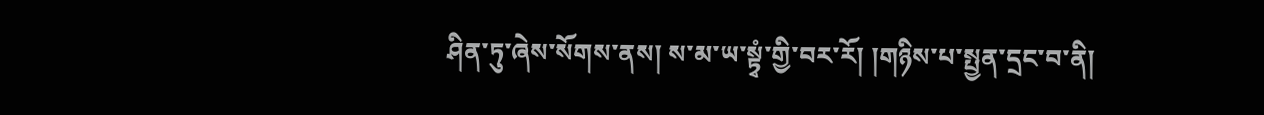ཤིན་ཏུ་ཞེས་སོགས་ནས། ས་མ་ཡ་སྟྭཾ་གྱི་བར་རོ། །གཉིས་པ་སྤྱན་དྲང་བ་ནི།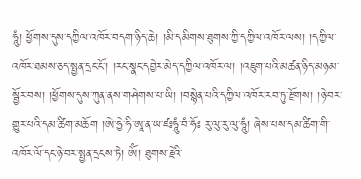ཧཱུཾ། ཕྱོགས་དུས་དཀྱིལ་འཁོར་བདག་ཉིད་ཆེ། །མི་དམིགས་ཐུགས་ཀྱི་དཀྱིལ་འཁོར་ལས། །དཀྱིལ་འཁོར་ཐམས་ཅད་སྤྱན་དྲང་ངོ་། །རང་སྣང་དབྱེར་མེད་དཀྱིལ་འཁོར་ལ། །འཇུག་པའི་མཚན་ཉིད་མཉམ་སྦྱོར་བས། །ཕྱོགས་དུས་ཀུན་ནས་གཤེགས་པ་ཡི། །བསྙེན་པའི་དཀྱིལ་འཁོར་རབ་ཏུ་རྫོགས། །ཉེ་བར་གྱུར་པའི་དམ་ཚིག་མཆོག །ཨེ་ཧྱེ་ཧི་ཨཱ་ན་ཡ་ཛཿཧཱུཾ་བཾ་ཧོཿ རུ་ལུ་རུ་ལུ་ཧཱུཾ། ཞེས་པས་དམ་ཚིག་གི་འཁོར་ལོ་དང་ཉེ་བར་སྤྱན་དྲངས་ཏེ། ༀ། ཐུགས་རྗེའི་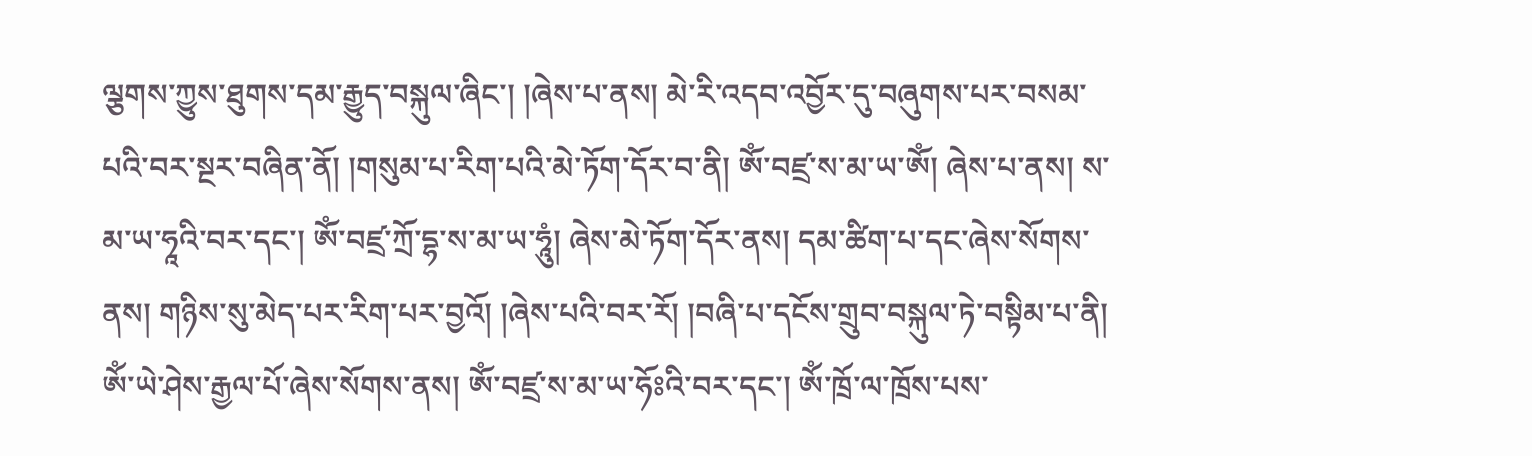ལྕགས་ཀྱུས་ཐུགས་དམ་རྒྱུད་བསྐུལ་ཞིང་། །ཞེས་པ་ནས། མེ་རི་འདབ་འབྱོར་དུ་བཞུགས་པར་བསམ་པའི་བར་སྔར་བཞིན་ནོ། །གསུམ་པ་རིག་པའི་མེ་ཏོག་དོར་བ་ནི། ༀ་བཛྲ་ས་མ་ཡ་ༀ། ཞེས་པ་ནས། ས་མ་ཡ་ཧཱའི་བར་དང་། ༀ་བཛྲ་ཀྲོ་དྷ་ས་མ་ཡ་ཧཱུཾ། ཞེས་མེ་ཏོག་དོར་ནས། དམ་ཚིག་པ་དང་ཞེས་སོགས་ནས། གཉིས་སུ་མེད་པར་རིག་པར་བྱའོ། །ཞེས་པའི་བར་རོ། །བཞི་པ་དངོས་གྲུབ་བསྐུལ་ཏེ་བསྟིམ་པ་ནི། ༀ་ཡེ་ཤེས་རྒྱལ་པོ་ཞེས་སོགས་ནས། ༀ་བཛྲ་ས་མ་ཡ་ཧོཿའི་བར་དང་། ༀ་ཁྲོ་ལ་ཁྲོས་པས་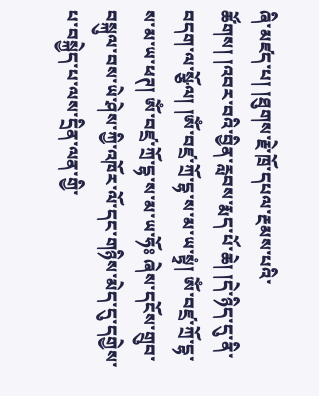ཞི་མཛད་པ། །ཐུགས་རྗེ་ཁྲོ་དཔལ་རྔམས་པའི་ཚོགས། །འབར་བའི་བྱིན་རླབས་རྨད་པོ་ཆེ། །དེ་ཉིད་དུ་ནི་བདག་ལ་སྩོལ། །ༀ་བཛྲ་ཀྲོ་དྷ་ས་མ་ཡ་སྟྭཾ། ༀ་བཛྲ་ཀྲོ་དྷ་ས་མ་ཡ་ཕཊ། ༀ་བཛྲ་ཀྲོ་དྷ་ས་མ་ཡ་ཧོཿ ཞེས་དངོས་གྲུབ་བསྐུལ་བས་ཡེ་ཤེས་ཀྱི་འཁོར་ལོ་དང་གཉིས་མེད་དུ་དགྱེས་པ་བསྐྱེད་པ་ལས་དྲིན་ལན་གྱི་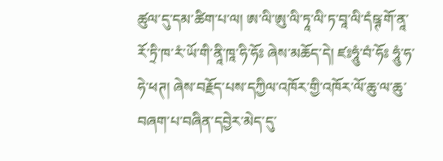ཚུལ་དུ་དམ་ཚིག་པ་ལ། ཨ་ལི་ཨུ་ལི་ཏཱ་ལི་ཏ་བཱ་ལི་དཾཥྚ་གོ་ནཱ་རོ་ཏྲི་ཁ་རཾ་ཡོ་གི་ནཱི་ཁཱ་ཧི་ཧོཿ ཞེས་མཆོད་དེ། ཛཿཧཱུཾ་བཾ་ཧོཿ ཧཱུཾ་ཧ་ཧེ་ཕཊ། ཞེས་བརྗོད་པས་དཀྱིལ་འཁོར་གྱི་འཁོར་ལོ་ཆུ་ལ་ཆུ་བཞག་པ་བཞིན་དབྱེར་མེད་དུ་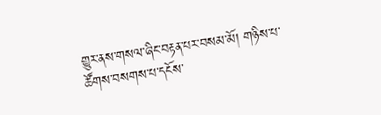གྱུར་ནས་གསལ་ཞིང་བརྟན་པར་བསམ་མོ། གཉིས་པ་ཚོགས་བསགས་པ་དངོས་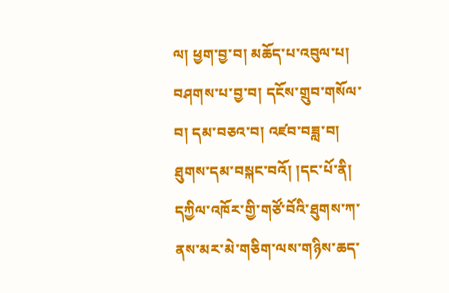ལ། ཕྱག་བྱ་བ། མཆོད་པ་འབུལ་པ། བཤགས་པ་བྱ་བ། དངོས་གྲུབ་གསོལ་བ། དམ་བཅའ་བ། འཛབ་བཟླ་བ། ཐུགས་དམ་བསྐང་བའོ། །དང་པོ་ནི། དཀྱིལ་འཁོར་གྱི་གཙོ་བོའི་ཐུགས་ཀ་ནས་མར་མེ་གཅིག་ལས་གཉིས་ཆད་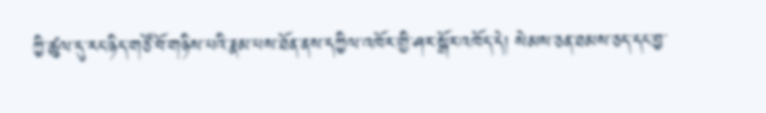ཀྱི་ཚུལ་དུ་རང་ཉིད་གཙོ་བོ་གཉིས་པའི་རྣམ་པས་ཐོན་ནས་དཀྱིལ་འཁོར་གྱི་ཤར་སྒོར་འཁོད་དེ། སེམས་ཅན་ཐམས་ཅད་དང་བྱ་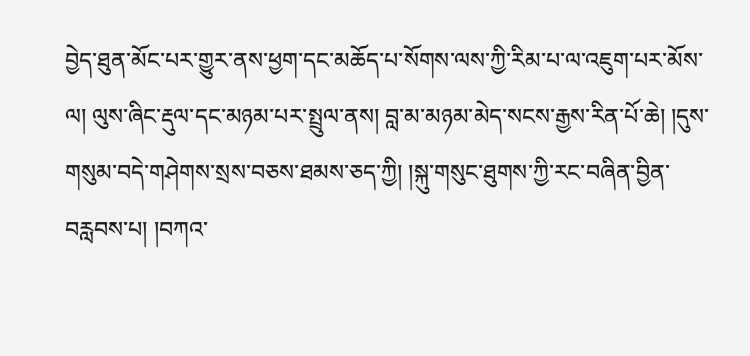བྱེད་ཐུན་མོང་པར་གྱུར་ནས་ཕྱག་དང་མཆོད་པ་སོགས་ལས་ཀྱི་རིམ་པ་ལ་འཇུག་པར་མོས་ལ། ལུས་ཞིང་རྡུལ་དང་མཉམ་པར་སྤྲུལ་ནས། བླ་མ་མཉམ་མེད་སངས་རྒྱས་རིན་པོ་ཆེ། །དུས་གསུམ་བདེ་གཤེགས་སྲས་བཅས་ཐམས་ཅད་ཀྱི། །སྐུ་གསུང་ཐུགས་ཀྱི་རང་བཞིན་བྱིན་བརླབས་པ། །བཀའ་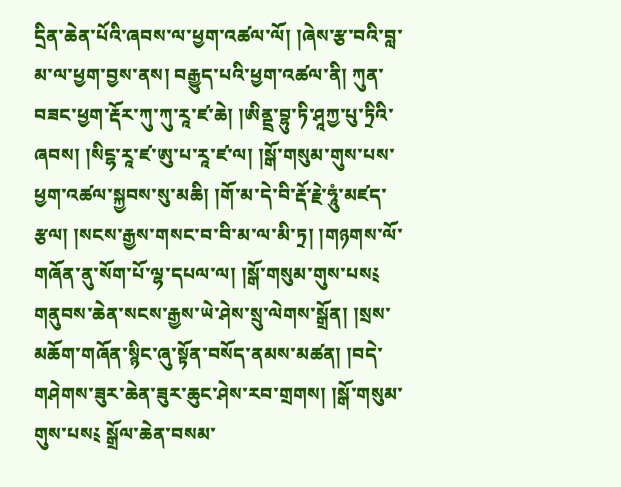དྲིན་ཆེན་པོའི་ཞབས་ལ་ཕྱག་འཚལ་ལོ། །ཞེས་རྩ་བའི་བླ་མ་ལ་ཕྱག་བྱས་ནས། བརྒྱུད་པའི་ཕྱག་འཚལ་ནི། ཀུན་བཟང་ཕྱག་རྡོར་ཀུ་ཀུ་རཱ་ཛ་ཆེ། །ཨིནྡྲ་བྷུ་ཏི་ཤཱཀྱ་པུ་ཏྲིའི་ཞབས། །སིངྷ་རཱ་ཛ་ཨུ་པ་རཱ་ཛ་ལ། །སྒོ་གསུམ་གུས་པས་ཕྱག་འཚལ་སྐྱབས་སུ་མཆི། །གོ་མ་དེ་བི་རྡོ་རྗེ་ཧཱུཾ་མཛད་རྩལ། །སངས་རྒྱས་གསང་བ་བི་མ་ལ་མི་ཏྲ། །གཉགས་ལོ་གཞོན་ནུ་སོག་པོ་ལྷ་དཔལ་ལ། །སྒོ་གསུམ་གུས་པས༴ གནུབས་ཆེན་སངས་རྒྱས་ཡེ་ཤེས་སྲུ་ལེགས་སྒྲོན། །སྲས་མཆོག་གཞོན་སྙིང་ཞུ་སྟོན་བསོད་ནམས་མཚན། །བདེ་གཤེགས་ཟུར་ཆེན་ཟུར་ཆུང་ཤེས་རབ་གྲགས། །སྒོ་གསུམ་གུས་པས༴ སྒྲོལ་ཆེན་བསམ་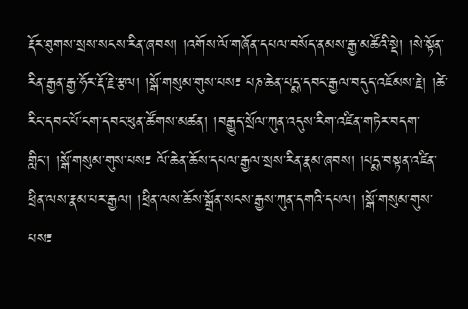རྡོར་ཐུགས་སྲས་སངས་རིན་ཞབས། །འགོས་ལོ་གཞོན་དཔལ་བསོད་ནམས་རྒྱ་མཚོའི་སྡེ། །སེ་སྟོན་རིན་རྒྱན་རྒྱ་ཧོར་རྡོ་རྗེ་རྩལ། །སྒོ་གསུམ་གུས་པས༴ པཎ་ཆེན་པདྨ་དབང་རྒྱལ་བདུད་འཇོམས་རྗེ། །ཚེ་རིང་དབང་པོ་ངག་དབང་ཕུན་ཚོགས་མཚན། །བརྒྱུད་སྲོལ་ཀུན་འདུས་རིག་འཛིན་གཏེར་བདག་གླིང་། །སྒོ་གསུམ་གུས་པས༴ ལོ་ཆེན་ཆོས་དཔལ་རྒྱལ་སྲས་རིན་རྣམ་ཞབས། །པདྨ་བསྟན་འཛིན་ཕྲིན་ལས་རྣམ་པར་རྒྱལ། །ཕྲིན་ལས་ཆོས་སྒྲོན་སངས་རྒྱས་ཀུན་དགའི་དཔལ། །སྒོ་གསུམ་གུས་པས༴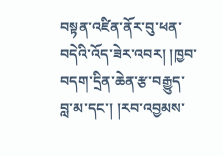བསྟན་འཛིན་ནོར་བུ་ཕན་བདེའི་འོད་ཟེར་འབར། །ཁྱབ་བདག་དྲིན་ཆེན་རྩ་བརྒྱུད་བླ་མ་དང་། །རབ་འབྱམས་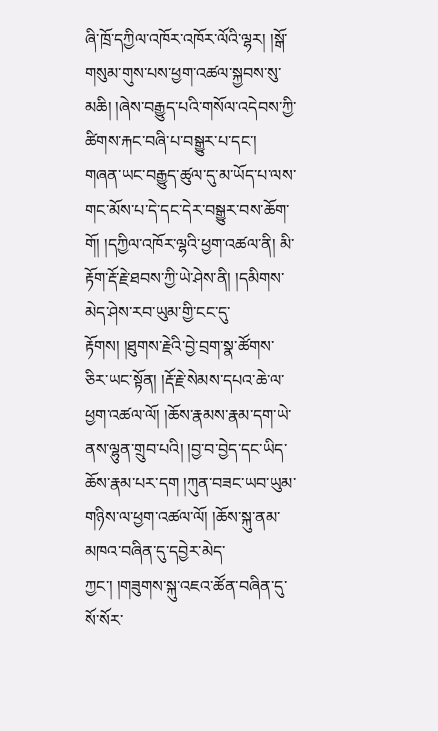ཞི་ཁྲོ་དཀྱིལ་འཁོར་འཁོར་ལོའི་ལྷར། །སྒོ་གསུམ་གུས་པས་ཕྱག་འཚལ་སྐྱབས་སུ་མཆི། །ཞེས་བརྒྱུད་པའི་གསོལ་འདེབས་ཀྱི་ཚིགས་རྐང་བཞི་པ་བསྒྱུར་པ་དང་། གཞན་ཡང་བརྒྱུད་ཚུལ་དུ་མ་ཡོད་པ་ལས་གང་མོས་པ་དེ་དང་དེར་བསྒྱུར་བས་ཆོག་གོ། །དཀྱིལ་འཁོར་ལྷའི་ཕྱག་འཚལ་ནི། མི་རྟོག་རྡོ་རྗེ་ཐབས་ཀྱི་ཡེ་ཤེས་ནི། །དམིགས་མེད་ཤེས་རབ་ཡུམ་གྱི་ངང་དུ་རྟོགས། །ཐུགས་རྗེའི་བྱེ་བྲག་སྣ་ཚོགས་ཅིར་ཡང་སྟོན། །རྡོ་རྗེ་སེམས་དཔའ་ཆེ་ལ་ཕྱག་འཚལ་ལོ། །ཆོས་རྣམས་རྣམ་དག་ཡེ་ནས་ལྷུན་གྲུབ་པའི། །བྱ་བ་བྱེད་དང་ཡིད་ཆོས་རྣམ་པར་དག །ཀུན་བཟང་ཡབ་ཡུམ་གཉིས་ལ་ཕྱག་འཚལ་ལོ། །ཆོས་སྐུ་ནམ་མཁའ་བཞིན་དུ་དབྱེར་མེད་ཀྱང་། །གཟུགས་སྐུ་འཇའ་ཚོན་བཞིན་དུ་སོ་སོར་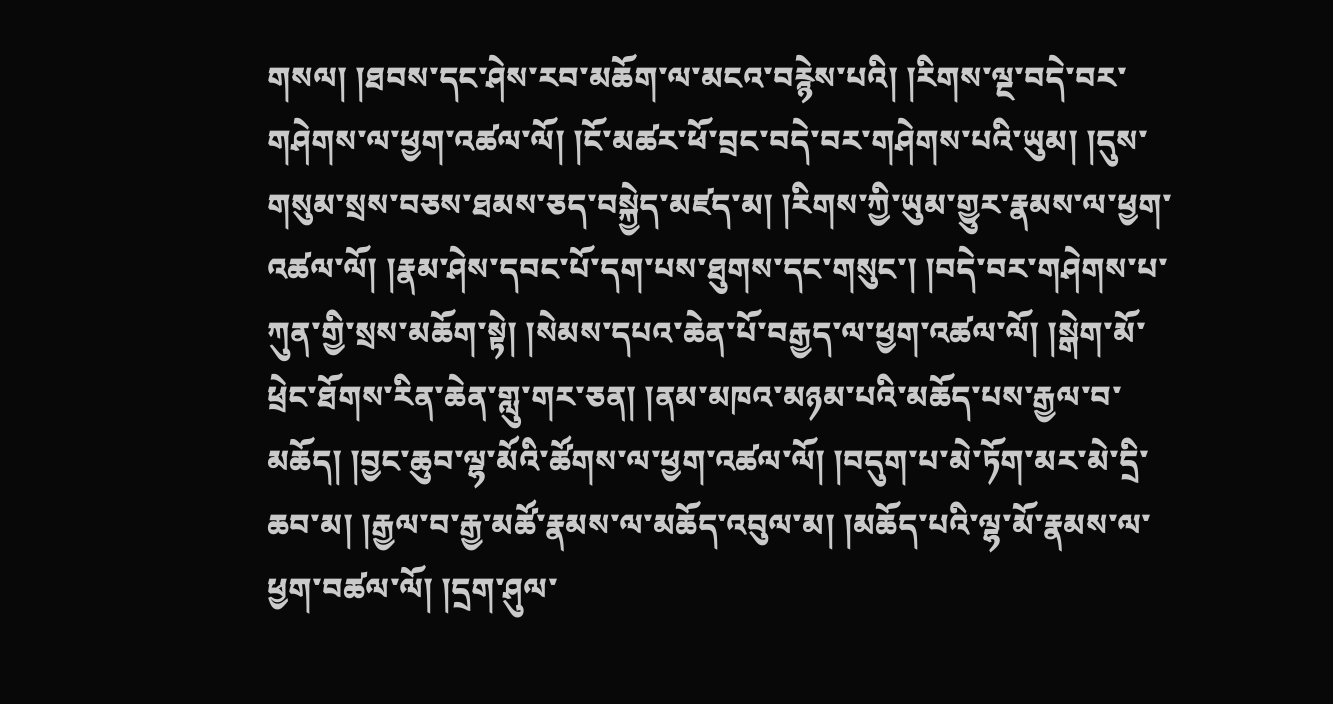གསལ། །ཐབས་དང་ཤེས་རབ་མཆོག་ལ་མངའ་བརྙེས་པའི། །རིགས་ལྔ་བདེ་བར་གཤེགས་ལ་ཕྱག་འཚལ་ལོ། །ངོ་མཚར་ཕོ་བྲང་བདེ་བར་གཤེགས་པའི་ཡུམ། །དུས་གསུམ་སྲས་བཅས་ཐམས་ཅད་བསྐྱེད་མཛད་མ། །རིགས་ཀྱི་ཡུམ་གྱུར་རྣམས་ལ་ཕྱག་འཚལ་ལོ། །རྣམ་ཤེས་དབང་པོ་དག་པས་ཐུགས་དང་གསུང་། །བདེ་བར་གཤེགས་པ་ཀུན་གྱི་སྲས་མཆོག་སྟེ། །སེམས་དཔའ་ཆེན་པོ་བརྒྱད་ལ་ཕྱག་འཚལ་ལོ། །སྒེག་མོ་ཕྲེང་ཐོགས་རིན་ཆེན་གླུ་གར་ཅན། །ནམ་མཁའ་མཉམ་པའི་མཆོད་པས་རྒྱལ་བ་མཆོད། །བྱང་ཆུབ་ལྷ་མོའི་ཚོགས་ལ་ཕྱག་འཚལ་ལོ། །བདུག་པ་མེ་ཏོག་མར་མེ་དྲི་ཆབ་མ། །རྒྱལ་བ་རྒྱ་མཚོ་རྣམས་ལ་མཆོད་འབུལ་མ། །མཆོད་པའི་ལྷ་མོ་རྣམས་ལ་ཕྱག་བཚལ་ལོ། །དྲག་ཤུལ་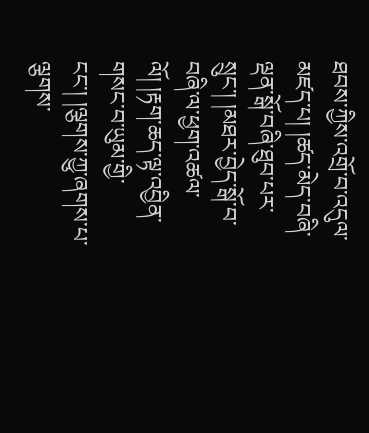ཐབས་ཀྱིས་འགྲོ་བ་འདུལ་མཛད་པ། །ཚད་མེད་བཞི་ལྡན་སྒོ་བཞི་ཐུབ་པར་སྲུང་། །མཐར་བྱེད་སྒོ་བ་བཞི་ལ་ཕྱག་འཚལ་ལོ། །རྟག་ཆད་ལྟ་འབྱིན་གསང་བ་ཡུམ་གྱི་ངང་། །ལྕགས་ཀྱུ་ཞགས་པ་ལྕགས་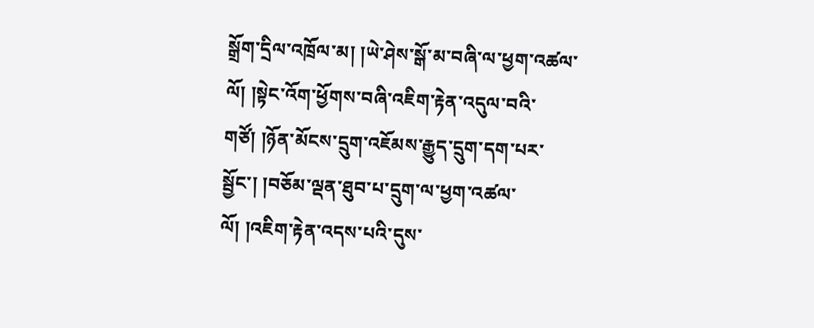སྒྲོག་དྲིལ་འཁྲོལ་མ། །ཡེ་ཤེས་སྒོ་མ་བཞི་ལ་ཕྱག་འཚལ་ལོ། །སྟེང་འོག་ཕྱོགས་བཞི་འཇིག་རྟེན་འདུལ་བའི་གཙོ། །ཉོན་མོངས་དྲུག་འཇོམས་རྒྱུད་དྲུག་དག་པར་སྦྱོང་། །བཅོམ་ལྡན་ཐུབ་པ་དྲུག་ལ་ཕྱག་འཚལ་ལོ། །འཇིག་རྟེན་འདས་པའི་དུས་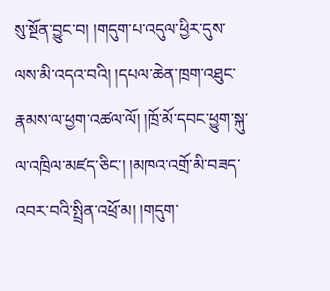སུ་སྔོན་བྱུང་བ། །གདུག་པ་འདུལ་ཕྱིར་དུས་ལས་མི་འདའ་བའི། །དཔལ་ཆེན་ཁྲག་འཐུང་རྣམས་ལ་ཕྱག་འཚལ་ལོ། །ཁྲོ་མོ་དབང་ཕྱུག་སྐུ་ལ་འཁྲིལ་མཛད་ཅིང་། །མཁའ་འགྲོ་མི་བཟད་འབར་བའི་སྤྲིན་འཕྲོ་མ། །གདུག་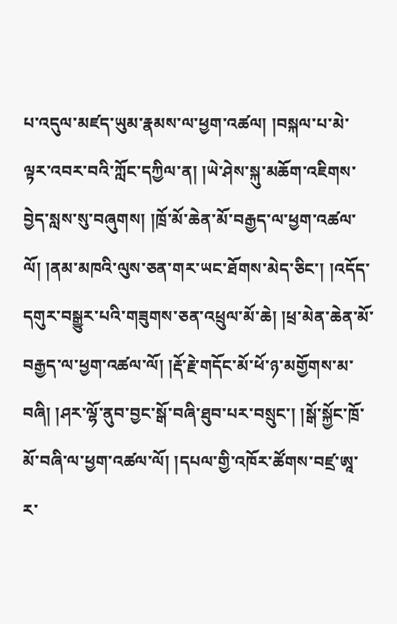པ་འདུལ་མཛད་ཡུམ་རྣམས་ལ་ཕྱག་འཚལ། །བསྐལ་པ་མེ་ལྟར་འབར་བའི་ཀློང་དཀྱིལ་ན། །ཡེ་ཤེས་སྐུ་མཆོག་འཇིགས་བྱེད་སླས་སུ་བཞུགས། །ཁྲོ་མོ་ཆེན་མོ་བརྒྱད་ལ་ཕྱག་འཚལ་ལོ། །ནམ་མཁའི་ལུས་ཅན་གར་ཡང་ཐོགས་མེད་ཅིང་། །འདོད་དགུར་བསྒྱུར་པའི་གཟུགས་ཅན་འཕྲུལ་མོ་ཆེ། །ཕྲ་མེན་ཆེན་མོ་བརྒྱད་ལ་ཕྱག་འཚལ་ལོ། །རྡོ་རྗེ་གདོང་མོ་ཕོ་ཉ་མགྱོགས་མ་བཞི། །ཤར་ལྷོ་ནུབ་བྱང་སྒོ་བཞི་ཐུབ་པར་བསྲུང་། །སྒོ་སྐྱོང་ཁྲོ་མོ་བཞི་ལ་ཕྱག་འཚལ་ལོ། །དཔལ་གྱི་འཁོར་ཚོགས་བཛྲ་ཨཱ་ར་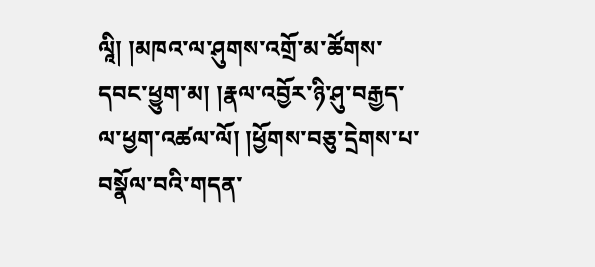ལཱི། །མཁའ་ལ་ཤུགས་འགྲོ་མ་ཚོགས་དབང་ཕྱུག་མ། །རྣལ་འབྱོར་ཉི་ཤུ་བརྒྱད་ལ་ཕྱག་འཚལ་ལོ། །ཕྱོགས་བཅུ་དྲེགས་པ་བསྣོལ་བའི་གདན་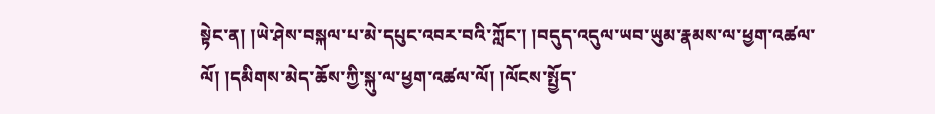སྟེང་ན། །ཡེ་ཤེས་བསྐལ་པ་མེ་དཔུང་འབར་བའི་ཀློང་། །བདུད་འདུལ་ཡབ་ཡུམ་རྣམས་ལ་ཕྱག་འཚལ་ལོ། །དམིགས་མེད་ཆོས་ཀྱི་སྐུ་ལ་ཕྱག་འཚལ་ལོ། །ལོངས་སྤྱོད་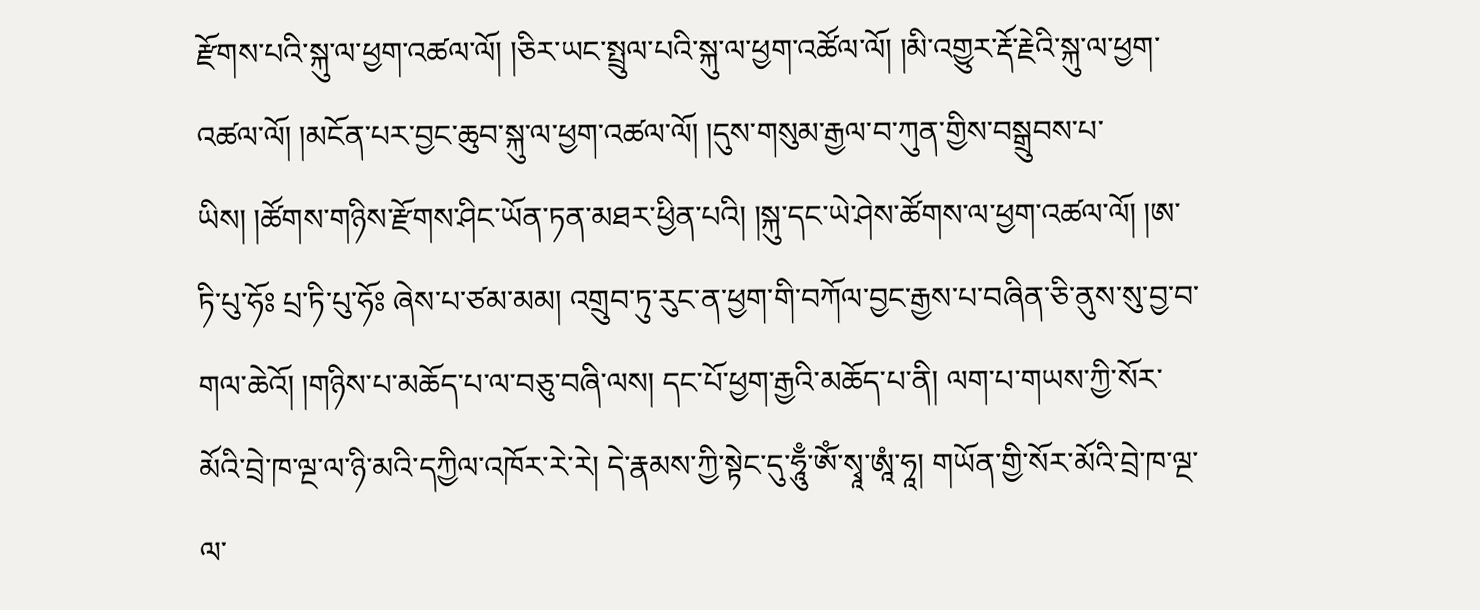རྫོགས་པའི་སྐུ་ལ་ཕྱག་འཚལ་ལོ། །ཅིར་ཡང་སྤྲུལ་པའི་སྐུ་ལ་ཕྱག་འཚོལ་ལོ། །མི་འགྱུར་རྡོ་རྗེའི་སྐུ་ལ་ཕྱག་འཚལ་ལོ། །མངོན་པར་བྱང་ཆུབ་སྐུ་ལ་ཕྱག་འཚལ་ལོ། །དུས་གསུམ་རྒྱལ་བ་ཀུན་གྱིས་བསྒྲུབས་པ་ཡིས། །ཚོགས་གཉིས་རྫོགས་ཤིང་ཡོན་ཏན་མཐར་ཕྱིན་པའི། །སྐུ་དང་ཡེ་ཤེས་ཚོགས་ལ་ཕྱག་འཚལ་ལོ། །ཨ་ཏི་པུ་ཧོཿ པྲ་ཏི་པུ་ཧོཿ ཞེས་པ་ཙམ་མམ། འགྲུབ་ཏུ་རུང་ན་ཕྱག་གི་བཀོལ་བྱང་རྒྱས་པ་བཞིན་ཅི་ནུས་སུ་བྱ་བ་གལ་ཆེའོ། །གཉིས་པ་མཆོད་པ་ལ་བཅུ་བཞི་ལས། དང་པོ་ཕྱག་རྒྱའི་མཆོད་པ་ནི། ལག་པ་གཡས་ཀྱི་སོར་མོའི་བྲེ་ཁ་ལྔ་ལ་ཉི་མའི་དཀྱིལ་འཁོར་རེ་རེ། དེ་རྣམས་ཀྱི་སྟེང་དུ་ཧཱུྃ་ༀ་སྭཱ་ཨཱཾ་ཧཱ། གཡོན་གྱི་སོར་མོའི་བྲེ་ཁ་ལྔ་ལ་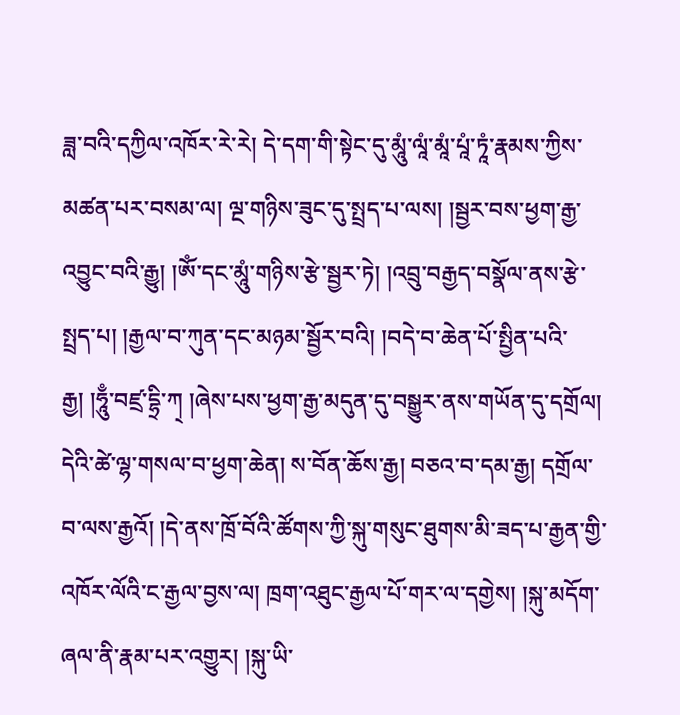ཟླ་བའི་དཀྱིལ་འཁོར་རེ་རེ། དེ་དག་གི་སྟེང་དུ་མཱུཾ་ལཱཾ་མཱཾ་པཱཾ་ཏཱཾ་རྣམས་ཀྱིས་མཚན་པར་བསམ་ལ། ལྔ་གཉིས་ཟུང་དུ་སྤྲད་པ་ལས། །སྦྱར་བས་ཕྱག་རྒྱ་འབྱུང་བའི་རྒྱུ། །ༀ་དང་མཱུཾ་གཉིས་རྩེ་སྦྱར་ཏེ། །འབྲུ་བརྒྱད་བསྣོལ་ནས་རྩེ་སྤྲད་པ། །རྒྱལ་བ་ཀུན་དང་མཉམ་སྦྱོར་བའི། །བདེ་བ་ཆེན་པོ་སྤྱིན་པའི་རྒྱ། །ཧཱུྃ་བཛྲ་དྷྲི་ཀ྄ །ཞེས་པས་ཕྱག་རྒྱ་མདུན་དུ་བསྒྱུར་ནས་གཡོན་དུ་དགྲོལ། དེའི་ཚེ་ལྷ་གསལ་བ་ཕྱག་ཆེན། ས་བོན་ཆོས་རྒྱ། བཅའ་བ་དམ་རྒྱ། དགྲོལ་བ་ལས་རྒྱའོ། །དེ་ནས་ཁྲོ་བོའི་ཚོགས་ཀྱི་སྐུ་གསུང་ཐུགས་མི་ཟད་པ་རྒྱན་གྱི་འཁོར་ལོའི་ང་རྒྱལ་བྱས་ལ། ཁྲག་འཐུང་རྒྱལ་པོ་གར་ལ་དགྱེས། །སྐུ་མདོག་ཞལ་ནི་རྣམ་པར་འགྱུར། །སྐུ་ཡི་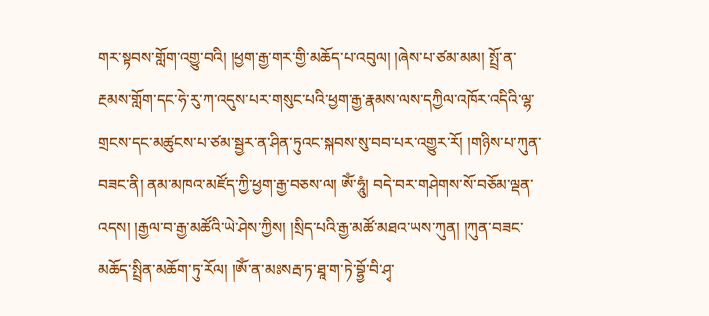གར་སྟབས་གློག་འགྱུ་བའི། །ཕྱག་རྒྱ་གར་གྱི་མཆོད་པ་འབུལ། །ཞེས་པ་ཙམ་མམ། སྤྲོ་ན་རྔམས་གློག་དང་ཧེ་རུ་ཀ་འདུས་པར་གསུང་པའི་ཕྱག་རྒྱ་རྣམས་ལས་དཀྱིལ་འཁོར་འདིའི་ལྷ་གྲངས་དང་མཚུངས་པ་ཙམ་སྦྱར་ན་ཤིན་ཏུའང་སྐབས་སུ་བབ་པར་འགྱུར་རོ། །གཉིས་པ་ཀུན་བཟང་ནི། ནམ་མཁའ་མཛོད་ཀྱི་ཕྱག་རྒྱ་བཅས་ལ། ༀ་ཧཱུཾ། བདེ་བར་གཤེགས་སོ་བཅོམ་ལྡན་འདས། །རྒྱལ་བ་རྒྱ་མཚོའི་ཡེ་ཤེས་ཀྱིས། །སྲིད་པའི་རྒྱ་མཚོ་མཐའ་ཡས་ཀུན། །ཀུན་བཟང་མཆོད་སྤྲིན་མཆོག་ཏུ་རོལ། །ༀ་ན་མཿསརྦ་ཏ་ཐཱ་ག་ཏེ་བྷྱོ་བི་ཤྭ་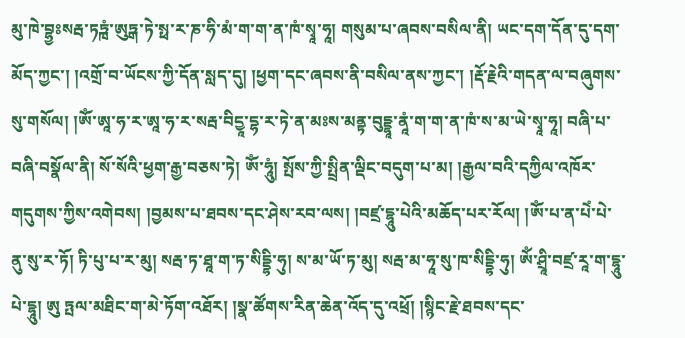མུ་ཁེ་བྷྱཿསརྦ་ཏཏྑཾ་ཨུཏྒ་ཏེ་སྥ་ར་ཎ་ཧི་མཾ་ག་ག་ན་ཁཾ་སྭཱ་ཧཱ། གསུམ་པ་ཞབས་བསིལ་ནི། ཡང་དག་དོན་དུ་དག་མོད་ཀྱང་། །འགྲོ་བ་ཡོངས་ཀྱི་དོན་སླད་དུ། །ཕྱག་དང་ཞབས་ནི་བསིལ་ནས་ཀྱང་། །རྡོ་རྗེའི་གདན་ལ་བཞུགས་སུ་གསོལ། །ༀ་ཨཱ་ཧ་ར་ཨཱ་ཧ་ར་སརྦ་བིདྱཱ་དྷ་ར་ཏེ་ན་མཿས་མནྟ་བུདྡྷཱ་ནཱཾ་ག་ག་ན་ཁཾ་ས་མ་ཡེ་སྭཱ་ཧཱ། བཞི་པ་བཞི་བསྣོལ་ནི། སོ་སོའི་ཕྱག་རྒྱ་བཅས་ཏེ། ༀ་ཧཱུཾ། སྤོས་ཀྱི་སྤྲིན་ལྡིང་བདུག་པ་མ། །རྒྱལ་བའི་དཀྱིལ་འཁོར་གདུགས་ཀྱིས་འགེབས། །བྱམས་པ་ཐབས་དང་ཤེས་རབ་ལས། །བཛྲ་དྷཱུ་པེའི་མཆོད་པར་རོལ། །ༀ་པ་ན་པེཾ་པེ་ནུ་སུ་ར་ཏོ། ཏི་པུ་པ་ར་མུ། སརྦ་ཏ་ཐཱ་ག་ཏ་སིདྡྷི་ཧུ། ས་མ་ཡོ་ཏ་མུ། སརྦ་མ་ཧཱ་སུ་ཁ་སིདྡྷི་ཧུ། ༀ་ཤྲཱི་བཛྲ་རཱ་ག་དྷཱུ་པེ་དྷཱུ། ཨུ ཏྤལ་མཐིང་ག་མེ་ཏོག་འཐོར། །སྣ་ཚོགས་རིན་ཆེན་འོད་དུ་འཕྲོ། །སྙིང་རྗེ་ཐབས་དང་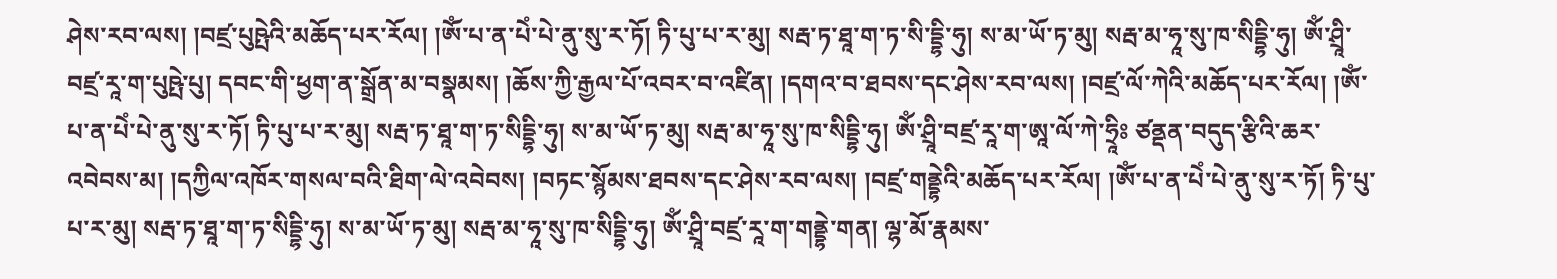ཤེས་རབ་ལས། །བཛྲ་པུཥྤེའི་མཆོད་པར་རོལ། །ༀ་པ་ན་པེཾ་པེ་ནུ་སུ་ར་ཏོ། ཏི་པུ་པ་ར་མུ། སརྦ་ཏ་ཐཱ་ག་ཏ་སི་དྡྷི་ཧུ། ས་མ་ཡོ་ཏ་མུ། སརྦ་མ་ཧཱ་སུ་ཁ་སིདྡྷི་ཧུ། ༀ་ཤྲཱི་བཛྲ་རཱ་ག་པུཥྤེ་པུ། དབང་གི་ཕྱག་ན་སྒྲོན་མ་བསྣམས། །ཆོས་ཀྱི་རྒྱལ་པོ་འབར་བ་འཛིན། །དགའ་བ་ཐབས་དང་ཤེས་རབ་ལས། །བཛྲ་ལོ་ཀེའི་མཆོད་པར་རོལ། །ༀ་པ་ན་པེཾ་པེ་ནུ་སུ་ར་ཏོ། ཏི་པུ་པ་ར་མུ། སརྦ་ཏ་ཐཱ་ག་ཏ་སིདྡྷི་ཧུ། ས་མ་ཡོ་ཏ་མུ། སརྦ་མ་ཧཱ་སུ་ཁ་སིདྡྷི་ཧུ། ༀ་ཤྲཱི་བཛྲ་རཱ་ག་ཨཱ་ལོ་ཀེ་ཧྲཱིཿ ཙནྡན་བདུད་རྩིའི་ཆར་འབེབས་མ། །དཀྱིལ་འཁོར་གསལ་བའི་ཐིག་ལེ་འབེབས། །བཏང་སྙོམས་ཐབས་དང་ཤེས་རབ་ལས། །བཛྲ་གནྡྷེའི་མཆོད་པར་རོལ། །ༀ་པ་ན་པེཾ་པེ་ནུ་སུ་ར་ཏོ། ཏི་པུ་པ་ར་མུ། སརྦ་ཏ་ཐཱ་ག་ཏ་སིདྡྷི་ཧུ། ས་མ་ཡོ་ཏ་མུ། སརྦ་མ་ཧཱ་སུ་ཁ་སིདྡྷི་ཧུ། ༀ་ཤྲཱི་བཛྲ་རཱ་ག་གནྡྷེ་གན། ལྷ་མོ་རྣམས་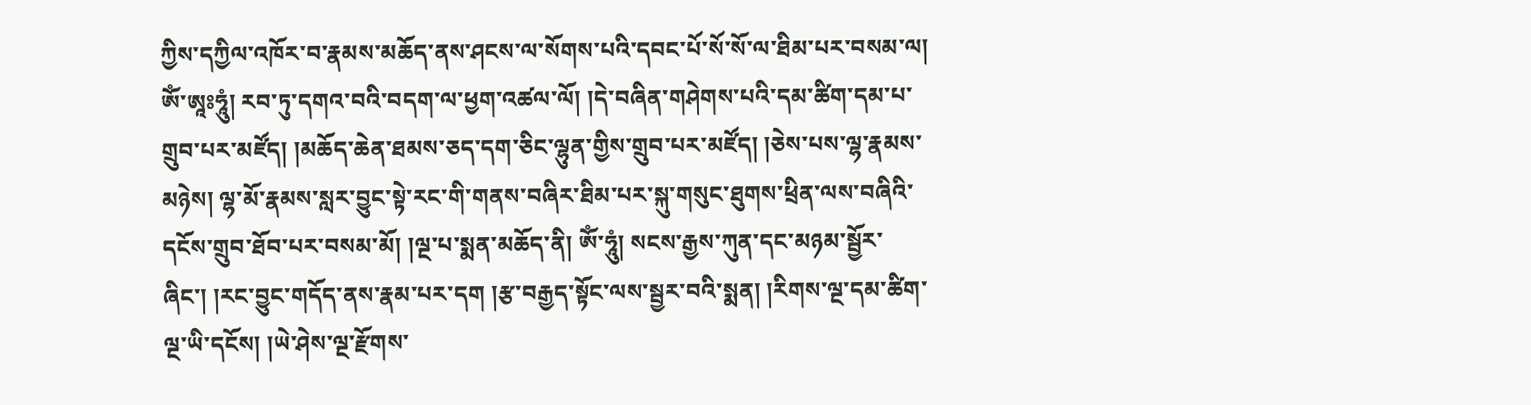ཀྱིས་དཀྱིལ་འཁོར་བ་རྣམས་མཆོད་ནས་ཤངས་ལ་སོགས་པའི་དབང་པོ་སོ་སོ་ལ་ཐིམ་པར་བསམ་ལ། ༀ་ཨཱཿཧཱུཾ། རབ་ཏུ་དགའ་བའི་བདག་ལ་ཕྱག་འཚལ་ལོ། །དེ་བཞིན་གཤེགས་པའི་དམ་ཚིག་དམ་པ་གྲུབ་པར་མཛོད། །མཆོད་ཆེན་ཐམས་ཅད་དག་ཅིང་ལྷུན་གྱིས་གྲུབ་པར་མཛོད། །ཅེས་པས་ལྷ་རྣམས་མཉེས། ལྷ་མོ་རྣམས་སླར་བྱུང་སྟེ་རང་གི་གནས་བཞིར་ཐིམ་པར་སྐུ་གསུང་ཐུགས་ཕྲིན་ལས་བཞིའི་དངོས་གྲུབ་ཐོབ་པར་བསམ་མོ། །ལྔ་པ་སྨན་མཆོད་ནི། ༀ་ཧཱུཾ། སངས་རྒྱས་ཀུན་དང་མཉམ་སྦྱོར་ཞིང་། །རང་བྱུང་གདོད་ནས་རྣམ་པར་དག །རྩ་བརྒྱད་སྟོང་ལས་སྦྱར་བའི་སྨན། །རིགས་ལྔ་དམ་ཚིག་ལྔ་ཡི་དངོས། །ཡེ་ཤེས་ལྔ་རྫོགས་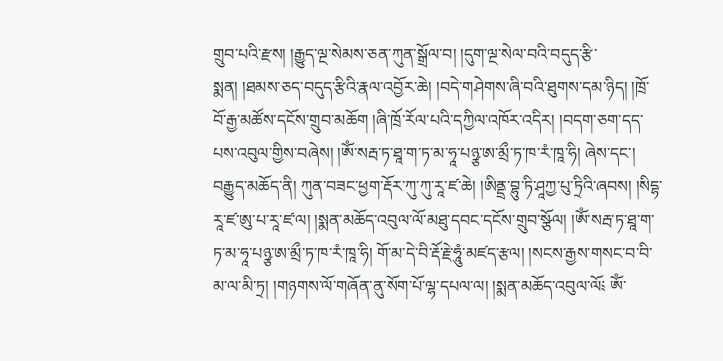གྲུབ་པའི་རྫས། །རྒྱུད་ལྔ་སེམས་ཅན་ཀུན་སྒྲོལ་བ། །དུག་ལྔ་སེལ་བའི་བདུད་རྩི་སྨན། །ཐམས་ཅད་བདུད་རྩིའི་རྣལ་འབྱོར་ཆེ། །བདེ་གཤེགས་ཞི་བའི་ཐུགས་དམ་ཉིད། །ཁྲོ་བོ་རྒྱ་མཚོས་དངོས་གྲུབ་མཆོག །ཞི་ཁྲོ་རོལ་པའི་དཀྱིལ་འཁོར་འདིར། །བདག་ཅག་དད་པས་འབུལ་གྱིས་བཞེས། །ༀ་སརྦ་ཏ་ཐཱ་ག་ཏ་མ་ཧཱ་པཉྩ་ཨ་མྲྀ་ཏ་ཁ་རཾ་ཁཱ་ཧི། ཞེས་དང་། བརྒྱུད་མཆོད་ནི། ཀུན་བཟང་ཕྱག་རྡོར་ཀུ་ཀུ་རཱ་ཛ་ཆེ། །ཨིནྡྲ་བྷུ་ཏི་ཤཱཀྱ་པུ་ཏྲིའི་ཞབས། །སིདྷ་རཱ་ཛ་ཨུ་པ་རཱ་ཛ་ལ། །སྨན་མཆོད་འབུལ་ལོ་མཐུ་དབང་དངོས་གྲུབ་སྩོལ། །ༀ་སརྦ་ཏ་ཐཱ་ག་ཏ་མ་ཧཱ་པཉྩ་ཨ་མྲྀ་ཏ་ཁ་རཾ་ཁཱ་ཧི། གོ་མ་དེ་བི་རྡོ་རྗེ་ཧཱུཾ་མཛད་རྩལ། །སངས་རྒྱས་གསང་བ་བི་མ་ལ་མི་ཏྲ། །གཉགས་ལོ་གཞོན་ནུ་སོག་པོ་ལྷ་དཔལ་ལ། །སྨན་མཆོད་འབུལ་ལོ༴ ༀ་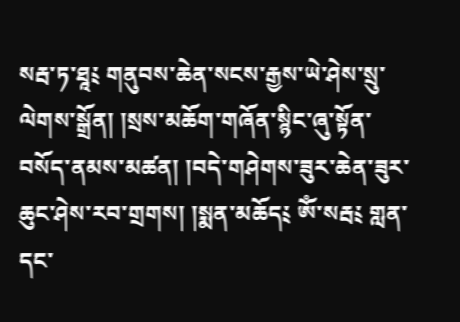སརྦ་ཏ་ཐཱ༴ གནུབས་ཆེན་སངས་རྒྱས་ཡེ་ཤེས་སྲུ་ལེགས་སྒྲོན། །སྲས་མཆོག་གཞོན་སྙིང་ཞུ་སྟོན་བསོད་ནམས་མཚན། །བདེ་གཤེགས་ཟུར་ཆེན་ཟུར་ཆུང་ཤེས་རབ་གྲགས། །སྨན་མཆོད༴ ༀ་སརྦ༴ གླན་དང་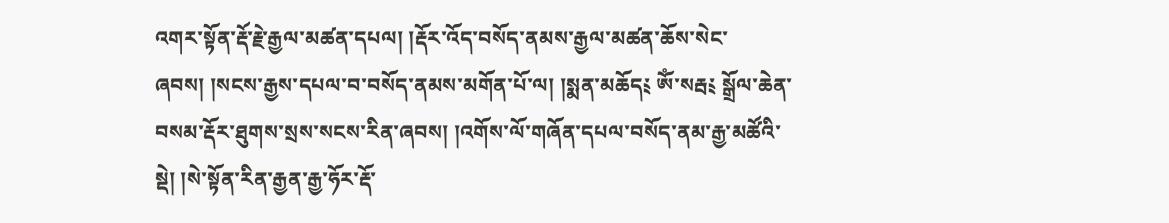འགར་སྟོན་རྡོ་རྗེ་རྒྱལ་མཚན་དཔལ། །རྡོར་འོད་བསོད་ནམས་རྒྱལ་མཚན་ཆོས་སེང་ཞབས། །སངས་རྒྱས་དཔལ་བ་བསོད་ནམས་མགོན་པོ་ལ། །སྨན་མཆོད༴ ༀ་སརྦ༴ སྒྲོལ་ཆེན་བསམ་རྡོར་ཐུགས་སྲས་སངས་རིན་ཞབས། །འགོས་ལོ་གཞོན་དཔལ་བསོད་ནམ་རྒྱ་མཚོའི་སྡེ། །སེ་སྟོན་རིན་རྒྱན་རྒྱ་ཧོར་རྡོ་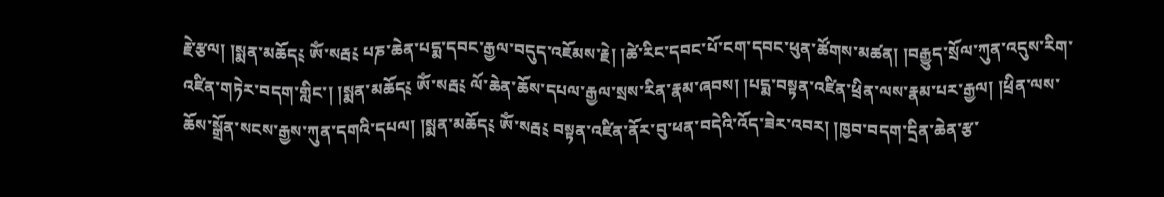རྗེ་རྩལ། །སྨན་མཆོད༴ ༀ་སརྦ༴ པཎ་ཆེན་པདྨ་དབང་རྒྱལ་བདུད་འཇོམས་རྗེ། །ཚེ་རིང་དབང་པོ་ངག་དབང་ཕུན་ཚོགས་མཚན། །བརྒྱུད་སྲོལ་ཀུན་འདུས་རིག་འཛིན་གཏེར་བདག་གླིང་། །སྨན་མཆོད༴ ༀ་སརྦ༴ ལོ་ཆེན་ཆོས་དཔལ་རྒྱལ་སྲས་རིན་རྣམ་ཞབས། །པདྨ་བསྟན་འཛིན་ཕྲིན་ལས་རྣམ་པར་རྒྱལ། །ཕྲིན་ལས་ཆོས་སྒྲོན་སངས་རྒྱས་ཀུན་དགའི་དཔལ། །སྨན་མཆོད༴ ༀ་སརྦ༴ བསྟན་འཛིན་ནོར་བུ་ཕན་བདེའི་འོད་ཟེར་འབར། །ཁྱབ་བདག་དྲིན་ཆེན་རྩ་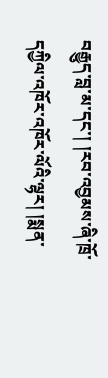བརྒྱུད་བླ་མ་དང་། །རབ་འབྱམས་ཞི་ཁྲོ་དཀྱིལ་འཁོར་འཁོར་ལོའི་ལྷར། །སྨན་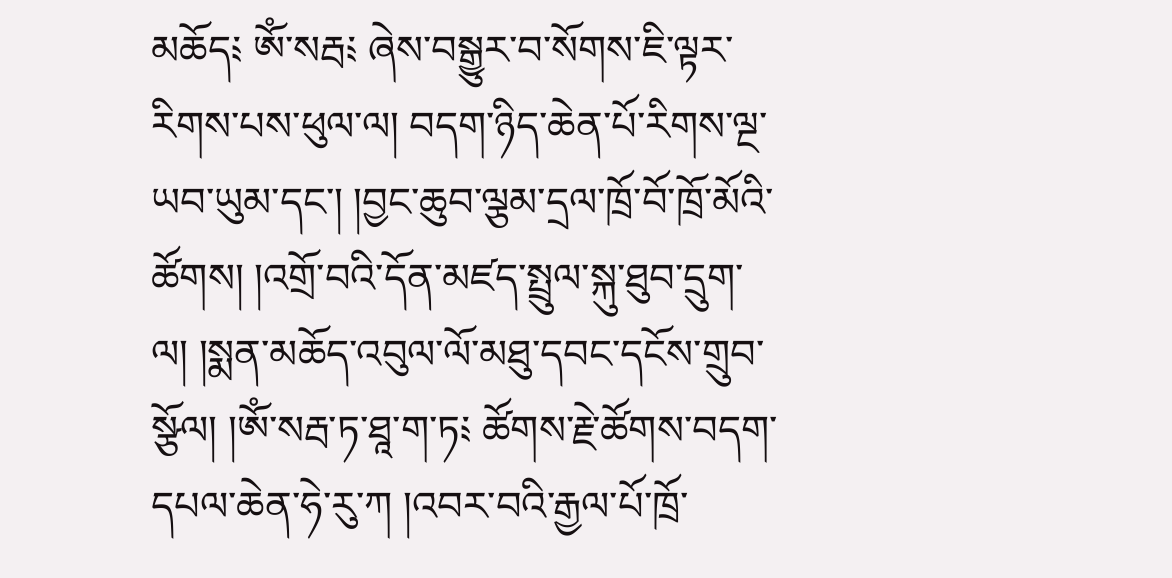མཆོད༴ ༀ་སརྦ༴ ཞེས་བསྒྱུར་བ་སོགས་ཇི་ལྟར་རིགས་པས་ཕུལ་ལ། བདག་ཉིད་ཆེན་པོ་རིགས་ལྔ་ཡབ་ཡུམ་དང་། །བྱང་ཆུབ་ལྕམ་དྲལ་ཁྲོ་བོ་ཁྲོ་མོའི་ཚོགས། །འགྲོ་བའི་དོན་མཛད་སྤྲུལ་སྐུ་ཐུབ་དྲུག་ལ། །སྨན་མཆོད་འབུལ་ལོ་མཐུ་དབང་དངོས་གྲུབ་སྩོལ། །ༀ་སརྦ་ཏ་ཐཱ་ག་ཏ༴ ཚོགས་རྗེ་ཚོགས་བདག་དཔལ་ཆེན་ཧེ་རུ་ཀ །འབར་བའི་རྒྱལ་པོ་ཁྲོ་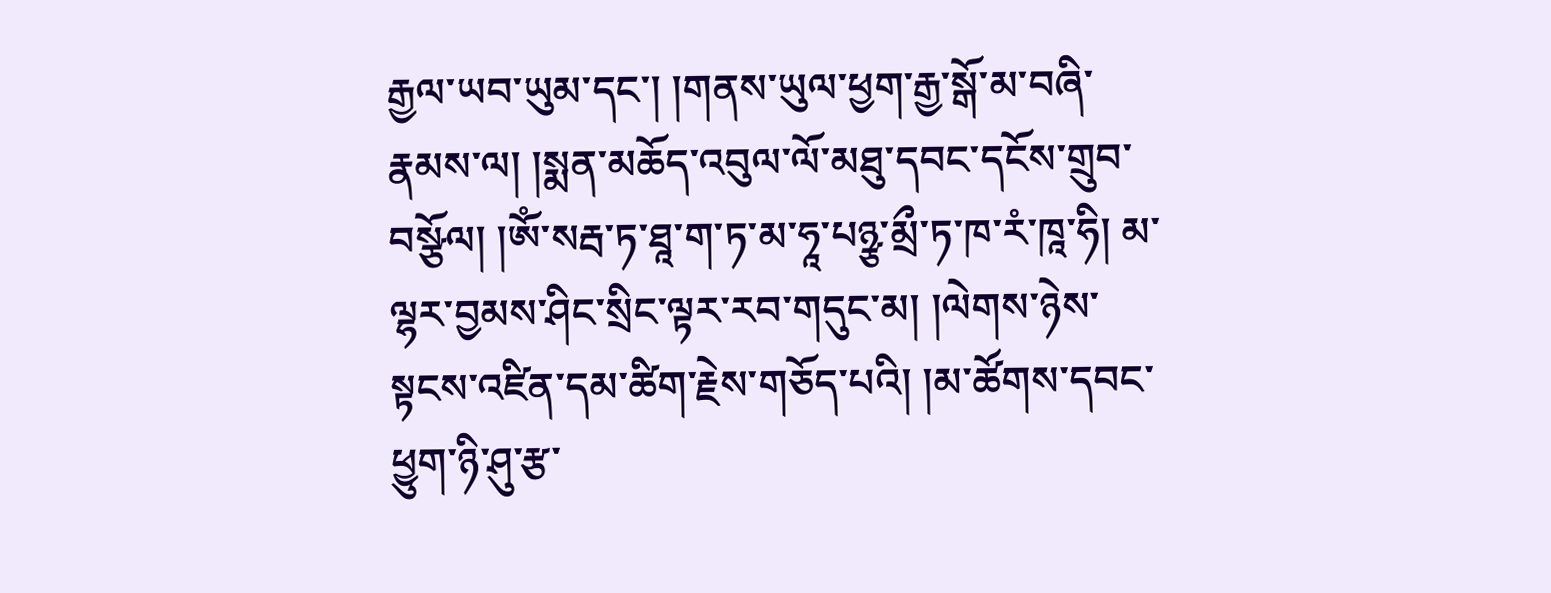རྒྱལ་ཡབ་ཡུམ་དང་། །གནས་ཡུལ་ཕྱག་རྒྱ་སྒོ་མ་བཞི་རྣམས་ལ། །སྨན་མཆོད་འབུལ་ལོ་མཐུ་དབང་དངོས་གྲུབ་བསྩོལ། །ༀ་སརྦ་ཏ་ཐཱ་ག་ཏ་མ་ཧཱ་པཉྩ་མྲྀ་ཏ་ཁ་རཾ་ཁཱ་ཧི། མ་ལྷར་བྱམས་ཤིང་སྲིང་ལྟར་རབ་གདུང་མ། །ལེགས་ཉེས་སྟངས་འཛིན་དམ་ཚིག་རྗེས་གཅོད་པའི། །མ་ཚོགས་དབང་ཕྱུག་ཉི་ཤུ་རྩ་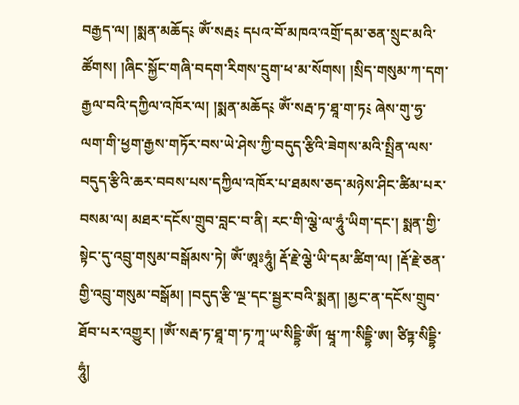བརྒྱད་ལ། །སྨན་མཆོད༴ ༀ་སརྦ༴ དཔའ་བོ་མཁའ་འགྲོ་དམ་ཅན་སྲུང་མའི་ཚོགས། །ཞིང་སྐྱོང་གཞི་བདག་རིགས་དྲུག་ཕ་མ་སོགས། །སྲིད་གསུམ་ཀ་དག་རྒྱལ་བའི་དཀྱིལ་འཁོར་ལ། །སྨན་མཆོད༴ ༀ་སརྦ་ཏ་ཐཱ་ག་ཏ༴ ཞེས་གུ་ཧྱ་ལག་གི་ཕྱག་རྒྱས་གཏོར་བས་ཡེ་ཤེས་ཀྱི་བདུད་རྩིའི་ཟེགས་མའི་སྤྲིན་ལས་བདུད་རྩིའི་ཆར་བབས་པས་དཀྱིལ་འཁོར་པ་ཐམས་ཅད་མཉེས་ཤིང་ཚིམ་པར་བསམ་ལ། མཐར་དངོས་གྲུབ་བླང་བ་ནི། རང་གི་ལྕེ་ལ་ཧཱུཾ་ཡིག་དང་། སྨན་གྱི་སྟེང་དུ་འབྲུ་གསུམ་བསྒོམས་ཏེ། ༀ་ཨཱཿཧཱུཾ། རྡོ་རྗེ་ལྕེ་ཡི་དམ་ཚིག་ལ། །རྡོ་རྗེ་ཅན་གྱི་འབྲུ་གསུམ་བསྒོམ། །བདུད་རྩི་ལྔ་དང་སྦྱར་བའི་སྨན། །མྱང་ན་དངོས་གྲུབ་ཐོབ་པར་འགྱུར། །ༀ་སརྦ་ཏ་ཐཱ་ག་ཏ་ཀཱ་ཡ་སིདྡྷི་ༀ། ཝཱ་ཀ་སིདྡྷི་ཨ། ཙིཏྟ་སིདྡྷི་ཧཱུཾ།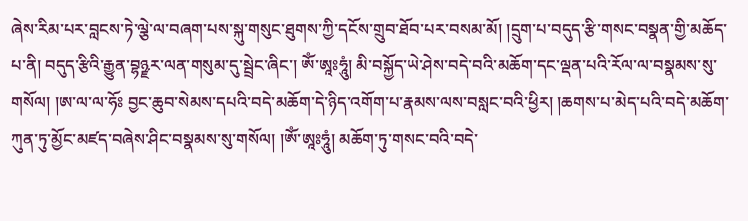ཞེས་རིམ་པར་བླངས་ཏེ་ལྕེ་ལ་བཞག་པས་སྐུ་གསུང་ཐུགས་ཀྱི་དངོས་གྲུབ་ཐོབ་པར་བསམ་མོ། །དྲུག་པ་བདུད་རྩི་གསང་བསྣན་གྱི་མཆོད་པ་ནི། བདུད་རྩིའི་རྒྱུན་བྷཉྫར་ལན་གསུམ་དུ་སྦྲེང་ཞིང་། ༀ་ཨཱཿཧཱུཾ། མི་བསྐྱོད་ཡེ་ཤེས་བདེ་བའི་མཆོག་དང་ལྡན་པའི་རོལ་ལ་བསྣམས་སུ་གསོལ། །ཨ་ལ་ལ་ཧོཿ བྱང་ཆུབ་སེམས་དཔའི་བདེ་མཆོག་དེ་ཉིད་འགོག་པ་རྣམས་ལས་བསླང་བའི་ཕྱིར། །ཆགས་པ་མེད་པའི་བདེ་མཆོག་ཀུན་ཏུ་མྱོང་མཛད་བཞེས་ཤིང་བསྣམས་སུ་གསོལ། །ༀ་ཨཱཿཧཱུཾ། མཆོག་ཏུ་གསང་བའི་བདེ་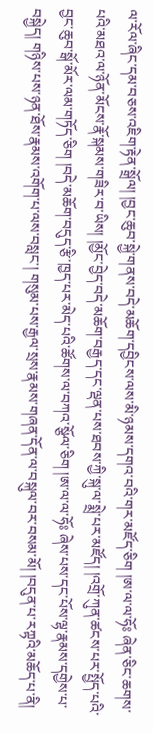ལ་རོལ་ཞིང་དམ་བཅས་འཇིག་རྟེན་སྒྲོལ། །བྱང་ཆུབ་སྐྱེ་གནས་བདེ་མཆོག་དབྱིངས་ལས་མི་ཉམས་དགའ་བའི་གར་མཛོད་ཅིག །ཨ་ལ་ལ་ཧོཿ ཞེན་ཅིང་ཆགས་པའི་མཐའ་ལ་ཉོན་མོངས་རྣོ་སྐམས་གཟིར་བ་ཡིས། །མྱོང་བྱེད་བདེ་མཆོག་བརྒྱད་དང་ལྡན་པས་ཐབས་ཀྱི་སྐུ་ལ་སྨྲེ་པར་མཛོད། །འགྲོ་ཀུན་ཚངས་པར་སྤྱོད་པའི་བྱང་ཆུབ་སྒོ་མོར་ལམ་གཏོད་ཅིག །བདེ་མཆོག་བདུད་རྩི་ཁྱད་པར་མེད་པའི་ཚོགས་ལ་བཀའ་སྩོལ་ཅིག །ཨ་ལ་ལ་ཧོཿ ཞེས་པས་དང་པོས་ལྷ་རྣམས་དགྱེས་པ་བསྐྱེད། གཉིས་པས་ཉན་ཐོས་རྣམས་འགོག་པ་ལས་བསླང་། གསུམ་པས་རྒྱལ་སྲས་རྣམས་གཞན་དོན་ལ་བསྐུལ་བར་བསམ་མོ། །བདུན་པ་རཀྟའི་མཆོད་པ་ནི།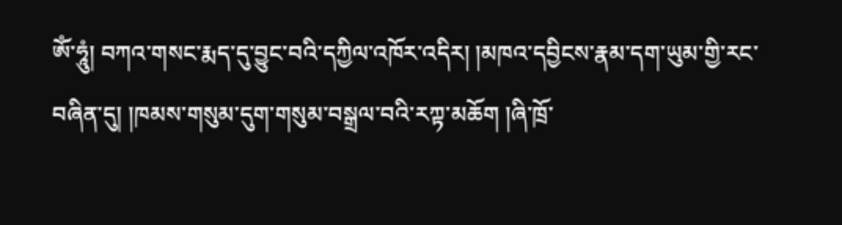ༀ་ཧཱུཾ། བཀའ་གསང་རྨད་དུ་བྱུང་བའི་དཀྱིལ་འཁོར་འདིར། །མཁའ་དབྱིངས་རྣམ་དག་ཡུམ་གྱི་རང་བཞིན་དུ། །ཁམས་གསུམ་དུག་གསུམ་བསྒྲལ་བའི་རཀྟ་མཆོག །ཞི་ཁྲོ་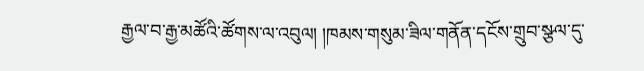རྒྱལ་བ་རྒྱ་མཚོའི་ཚོགས་ལ་འབུལ། །ཁམས་གསུམ་ཟིལ་གནོན་དངོས་གྲུབ་སྩལ་དུ་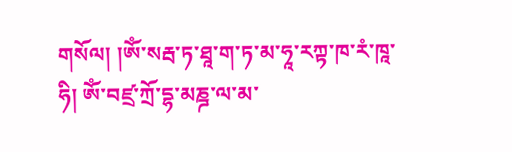གསོལ། །ༀ་སརྦ་ཏ་ཐཱ་ག་ཏ་མ་ཧཱ་རཀྟ་ཁ་རཾ་ཁཱ་ཧི། ༀ་བཛྲ་ཀྲོ་དྷ་མཎྜ་ལ་མ་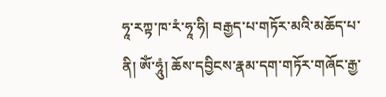ཧཱ་རཀྟ་ཁ་རཾ་ཧཱ་ཧི། བརྒྱད་པ་གཏོར་མའི་མཆོད་པ་ནི། ༀ་ཧཱུཾ། ཆོས་དབྱིངས་རྣམ་དག་གཏོར་གཞོང་རྒྱ་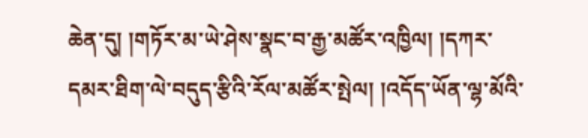ཆེན་དུ། །གཏོར་མ་ཡེ་ཤེས་སྣང་བ་རྒྱ་མཚོར་འཁྱིལ། །དཀར་དམར་ཐིག་ལེ་བདུད་རྩིའི་རོལ་མཚོར་སྤེལ། །འདོད་ཡོན་ལྷ་མོའི་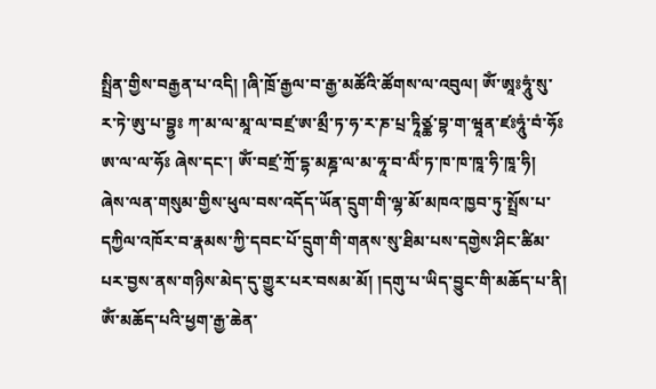སྤྲིན་གྱིས་བརྒྱན་པ་འདི། །ཞི་ཁྲོ་རྒྱལ་བ་རྒྱ་མཚོའི་ཚོགས་ལ་འབུལ། ༀ་ཨཱཿཧཱུཾ་སུ་ར་ཏེ་ཨུ་པ་བྷྱཿ ཀ་མ་ལ་མཱ་ལ་བཛྲ་ཨ་མྲྀ་ཏ་ཧ་ར་ཎ་པྲ་ཏཱིཙྪ་བྷ་ག་ཝཱན་ཛཿཧཱུཾ་བཾ་ཧོཿ ཨ་ལ་ལ་ཧོཿ ཞེས་དང་། ༀ་བཛྲ་ཀྲོ་དྷ་མཎྜ་ལ་མ་ཧཱ་བ་ལིཾ་ཏ་ཁ་ཁ་ཁཱ་ཧི་ཁཱ་ཧི། ཞེས་ལན་གསུམ་གྱིས་ཕུལ་བས་འདོད་ཡོན་དྲུག་གི་ལྷ་མོ་མཁའ་ཁྱབ་ཏུ་སྤྲོས་པ་དཀྱིལ་འཁོར་བ་རྣམས་ཀྱི་དབང་པོ་དྲུག་གི་གནས་སུ་ཐིམ་པས་དགྱེས་ཤིང་ཚིམ་པར་བྱས་ནས་གཉིས་མེད་དུ་གྱུར་པར་བསམ་མོ། །དགུ་པ་ཡིད་བྱུང་གི་མཆོད་པ་ནི། ༀ་མཆོད་པའི་ཕྱག་རྒྱ་ཆེན་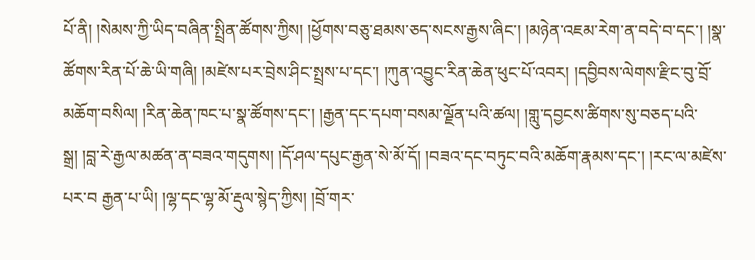པོ་ནི། །སེམས་ཀྱི་ཡིད་བཞིན་སྤྲིན་ཚོགས་ཀྱིས། །ཕྱོགས་བཅུ་ཐམས་ཅད་སངས་རྒྱས་ཞིང་། །མཉེན་འཇམ་རེག་ན་བདེ་བ་དང་། །སྣ་ཚོགས་རིན་པོ་ཆེ་ཡི་གཞི། །མཛེས་པར་བྲེས་ཤིང་སྤྲས་པ་དང་། །ཀུན་འབྱུང་རིན་ཆེན་ཕུང་པོ་འབར། །དབྱིབས་ལེགས་རྫིང་བུ་བྲོ་མཆོག་བསིལ། །རིན་ཆེན་ཁང་པ་སྣ་ཚོགས་དང་། །རྒྱན་དང་དཔག་བསམ་ལྗོན་པའི་ཚལ། །གླུ་དབྱངས་ཚིགས་སུ་བཅད་པའི་སྒྲ། །བླ་རེ་རྒྱལ་མཚན་ན་བཟའ་གདུགས། །དོ་ཤལ་དཔུང་རྒྱན་སེ་མོ་དོ། །བཟའ་དང་བཏུང་བའི་མཆོག་རྣམས་དང་། །རང་ལ་མཛེས་པར་བ རྒྱན་པ་ཡི། །ལྷ་དང་ལྷ་མོ་རྡུལ་སྙེད་ཀྱིས། །བྲོ་གར་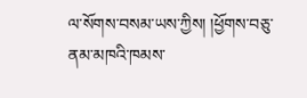ལ་སོགས་བསམ་ཡས་ཀྱིས། །ཕྱོགས་བཅུ་ནམ་མཁའི་ཁམས་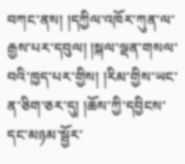བཀང་ནས། །དཀྱིལ་འཁོར་ཀུན་ལ་རྒྱས་པར་དབུལ། །སྐལ་ལྡན་གསལ་བའི་ཁྱད་པར་གྱིས། །རིམ་གྱིས་ཡང་ན་ཅིག་ཅར་དུ། །ཆོས་ཀྱི་དབྱིངས་དང་མཉམ་སྦྱོར་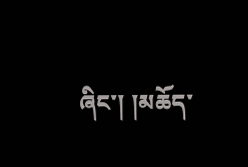ཞིང་། །མཆོད་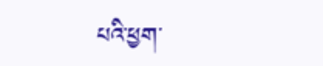པའི་ཕྱག་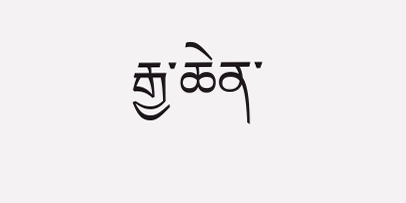རྒྱ་ཆེན་